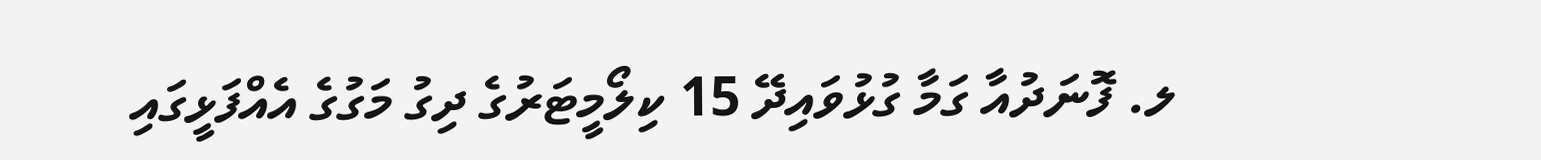ލ. ފޮނަދުއާ ގަމާ ގުޅުވައިދޭ 15 ކިލޯމީޓަރުގެ ދިގު މަގުގެ އެއްފަޅީގައި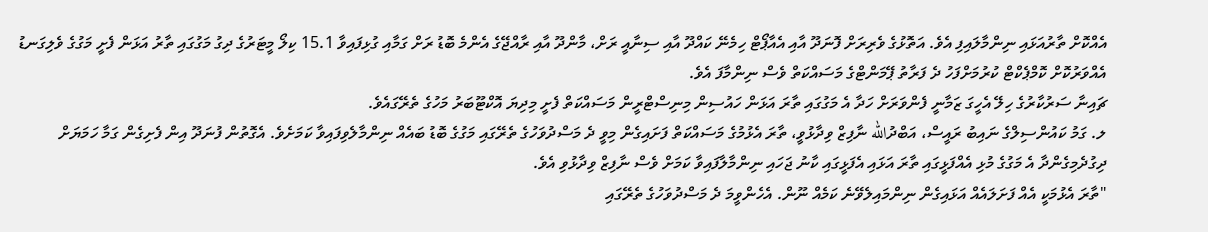އެއްކޮށް ތާރުއަޅައި ނިންމާލައިފި އެވެ. އަތޮޅުގެ ވެރިރަށް ފޮނަދޫ އާއި އެއާޕޯޓް ހިމެނޭ ކައްދޫ އާއި ސިނާއީ ރަށް، މާންދޫ އާއި ރާއްޖޭގެ އެންމެ ބޮޑު ރަށް ގަމާއި ގުޅިފައިވާ 15.1 ކިލޯ މީޓަރުގެ ދިގު މަގުގައި ތާރު އަޅަން ފެށީ މަގުގެ ވެލިގަނޑު އެއްވަރުކޮށް ކޮމްޕެކްޓް ކުރުމަށްފަހު ދެ ފަރާތު ޕޭމަންޓްގެ މަސައްކަތް ވެސް ނިންމާފަ އެވެ.
ޗައިނާ ސަރުކާރުގެ ހިލޭ އެހީގަ ޒަމާނީ ފެންވަރަށް ހަދާ އެ މަގުގައި ތާރަ އަޅަން ހައުސިން މިނިސްޓްރީން މަސައްކަތް ފެށީ މިދިޔަ އޮކްޓޫބަރު މަހުގެ ތެރޭގައެވެ.
ލ. ގަމު ކައުންސިލްގެ ނައިބު ރައީސް، އަބްދުالله ނާފިޒް ވިދާޅުވީ، ތާރަ އެޅުމުގެ މަސައްކަތް ފަށައިގެން މިވީ ދެ މަސްދުވަހުގެ ތެރޭގައި މަގުގެ ބޮޑު ބައެއް ނިންމާލެވިފައިވާ ކަމަށެވެ. އެގޮތުން ފުނަދޫ އިން ފެށިގެން ގަމާ ހަމަޔަށް ދިގުދެމިގެންދާ އެ މަގުގެ މުޅި އެއްފަޅީގައި ތާރަ އަޅައި އެފަޅީގައި ކާނު ޖަހައި ނިންމާލާފައިވާ ކަމަށް ވެސް ނާފިޒް ވިދާޅުވި އެވެ.
"ތާރަ އެޅުމަކީ އެއް ފަށަލައެއް އަޅައިގެން ނިންމައިލެވޭނެ ކަމެއް ނޫން. އެހެންވީމަ ދެ މަސްދުވަހުގެ ތެރޭގައި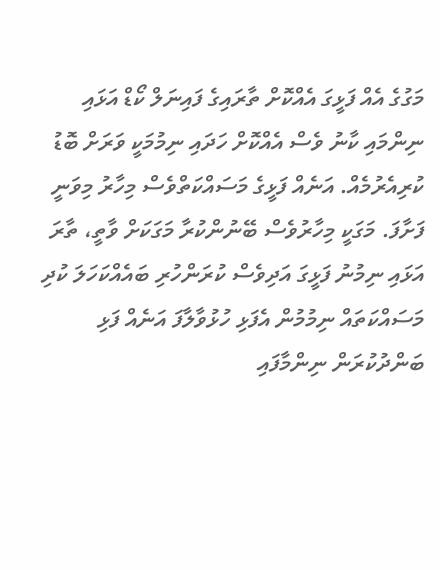މަގުގެ އެއް ފަޅީގަ އެއްކޮށް ތާރައިގެ ފައިނަލް ކޯޑް އަޅައި ނިންމައި ކާނު ވެސް އެއްކޮށް ހަދައި ނިމުމަކީ ވަރަށް ބޮޑު ކުރިއެރުމެއް. އަނެއް ފަޅީގެ މަސައްކަތްވެސް މިހާރު މިވަނީ ފަށާފަ. މަގަކީ މިހާރުވެސް ބޭނުންކުރާ މަގަކަށް ވާތީ، ތާރަ އަޅައި ނިމުނު ފަޅީގަ އަދިވެސް ކުރަންހުރި ބައެއްކަހަލަ ކުދި މަސައްކަތައް ނިމުމުން އެފަޅި ހުޅުވާލާފަ އަނެއް ފަޅި ބަންދުކުރަން ނިންމާފައި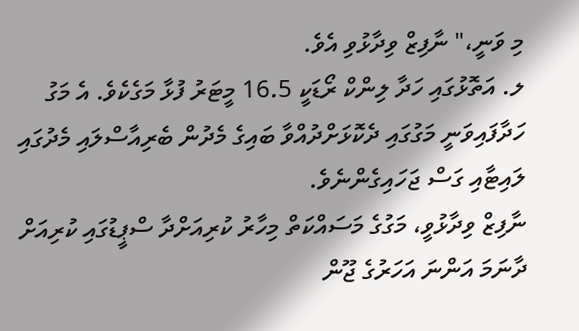މި ވަނީ،" ނާފިޒް ވިދާޅުވި އެވެ.
ލ. އަތޮޅުގައި ހަދާ ލިންކް ރޯޑަކީ 16.5 މީޓަރު ފުޅާ މަގެކެވެ. އެ މަގު ހަދާފައިވަނީ މަގުގައި ދެކޮޅަށްދުއްވާ ބައިގެ މެދުން ބެރިއާސްލައި މެދުގައި ލައިޓާއި ގަސް ޖަހައިގެންނެވެ.
ނާފިޒް ވިދާޅުވީ، މަގުގެ މަސައްކަތް މިހާރު ކުރިއަށްދާ ސްޕީޑުގައި ކުރިއަށް ދާނަމަ އަންނަ އަހަރުގެ ޖޫން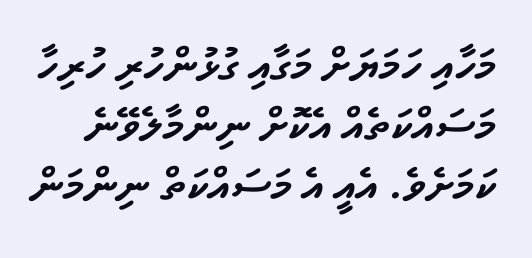މަހާއި ހަމަޔަށް މަގާއި ގުޅުންހުރި ހުރިހާ މަސައްކަތެއް އެކޮށް ނިންމާލެވޭނެ ކަމަށެވެ. އެއީ އެ މަސައްކަތް ނިންމަން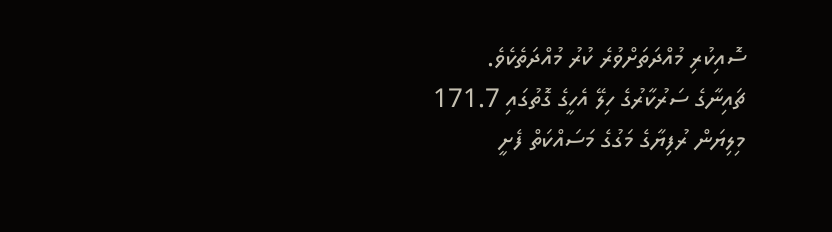ސޮއިކުރި މުއްދަތަށްވުރެ ކުރު މުއްދަތެކެވެ.
ޗައިނާގެ ސަރުކާރުގެ ހިލޭ އެހީގެ ގޮތުގައި 171.7 މިލިޔަން ރުފިޔާގެ މަގުގެ މަސައްކަތް ފެށީ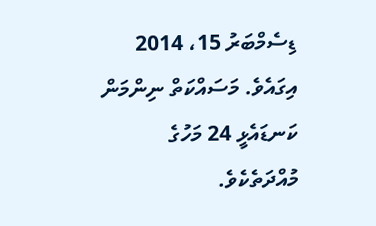ޑިސެމްބަރު 15، 2014 އިގައެވެ. މަސައްކަތް ނިންމަން ކަނޑައެޅީ 24 މަހުގެ މުއްދަތެކެވެ.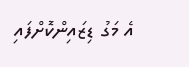އެ މަގު ޑިޒައިންކޮށްފައި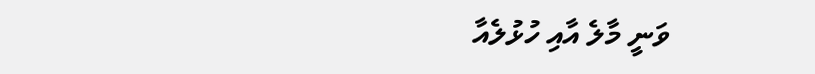ވަނީ މާލެ އާއި ހުޅުލެއާ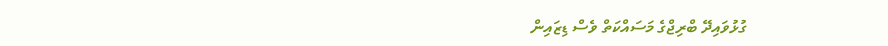ގުޅުވައިދޭ ބްރިޖްގެ މަސައްކަތް ވެސް ޑިޒައިން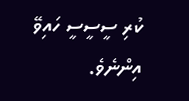ކުރި ސީސީސީ ހައިވޭ އިންނެވެ.